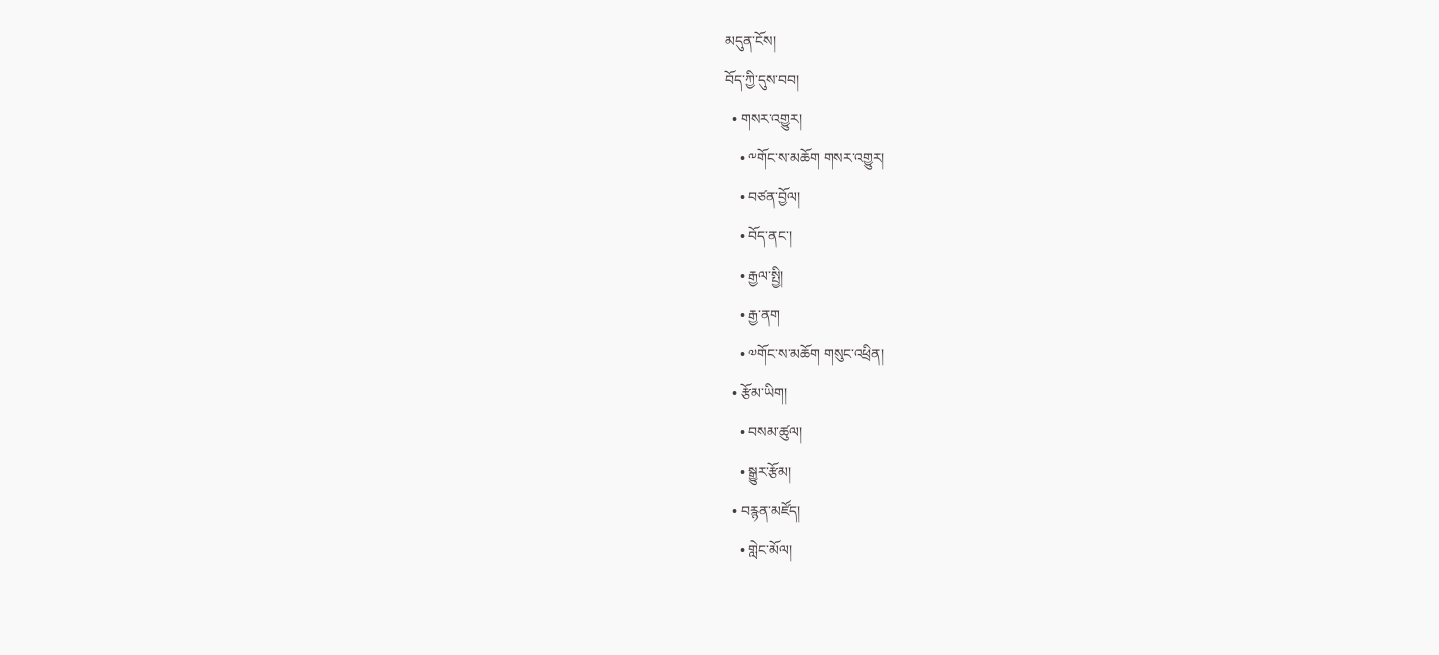མདུན་ངོས།
བོད་ཀྱི་དུས་བབ།
  • གསར་འགྱུར།
    • ༸གོང་ས་མཆོག གསར་འགྱུར།
    • བཙན་བྱོལ།
    • བོད་ནང་།
    • རྒྱལ་སྤྱི།
    • རྒྱ་ནག
    • ༧གོང་ས་མཆོག གསུང་འཕྲིན།
  • རྩོམ་ཡིག།
    • བསམ་ཚུལ།
    • སྒྱུར་རྩོམ།
  • བརྙན་མཛོད།
    • གླེང་མོལ།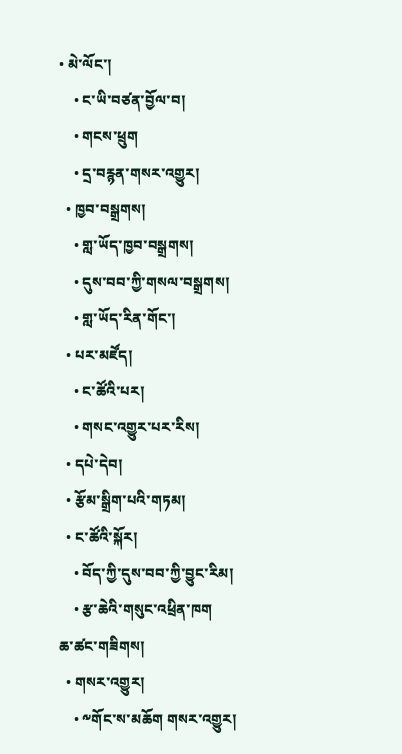• མེ་ལོང་།
    • ང་ཡི་བཙན་བྱོལ་བ།
    • གངས་ཕྲུག
    • དྲ་བརྙན་གསར་འགྱུར།
  • ཁྱབ་བསྒྲགས།
    • གླ་ཡོད་ཁྱབ་བསྒྲགས།
    • དུས་བབ་ཀྱི་གསལ་བསྒྲགས།
    • གླ་ཡོད་རིན་གོང་།
  • པར་མཛོད།
    • ང་ཚོའི་པར།
    • གསང་འགྱུར་པར་རིས།
  • དཔེ་དེབ།
  • རྩོམ་སྒྲིག་པའི་གཏམ།
  • ང་ཚོའི་སྐོར།
    • བོད་ཀྱི་དུས་བབ་ཀྱི་བྱུང་རིམ།
    • རྩ་ཆེའི་གསུང་འཕྲིན་ཁག
ཆ་ཚང་གཟིགས།
  • གསར་འགྱུར།
    • ༸གོང་ས་མཆོག གསར་འགྱུར།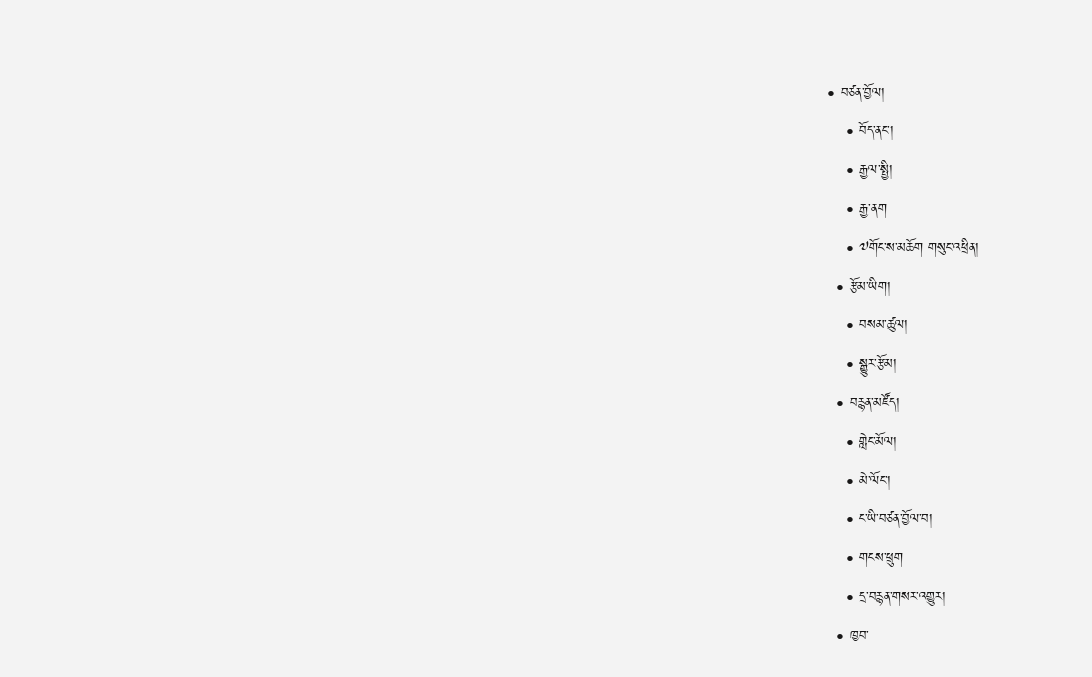• བཙན་བྱོལ།
    • བོད་ནང་།
    • རྒྱལ་སྤྱི།
    • རྒྱ་ནག
    • ༧གོང་ས་མཆོག གསུང་འཕྲིན།
  • རྩོམ་ཡིག།
    • བསམ་ཚུལ།
    • སྒྱུར་རྩོམ།
  • བརྙན་མཛོད།
    • གླེང་མོལ།
    • མེ་ལོང་།
    • ང་ཡི་བཙན་བྱོལ་བ།
    • གངས་ཕྲུག
    • དྲ་བརྙན་གསར་འགྱུར།
  • ཁྱབ་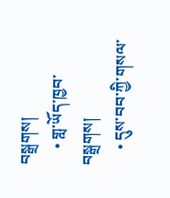བསྒྲགས།
    • གླ་ཡོད་ཁྱབ་བསྒྲགས།
    • དུས་བབ་ཀྱི་གསལ་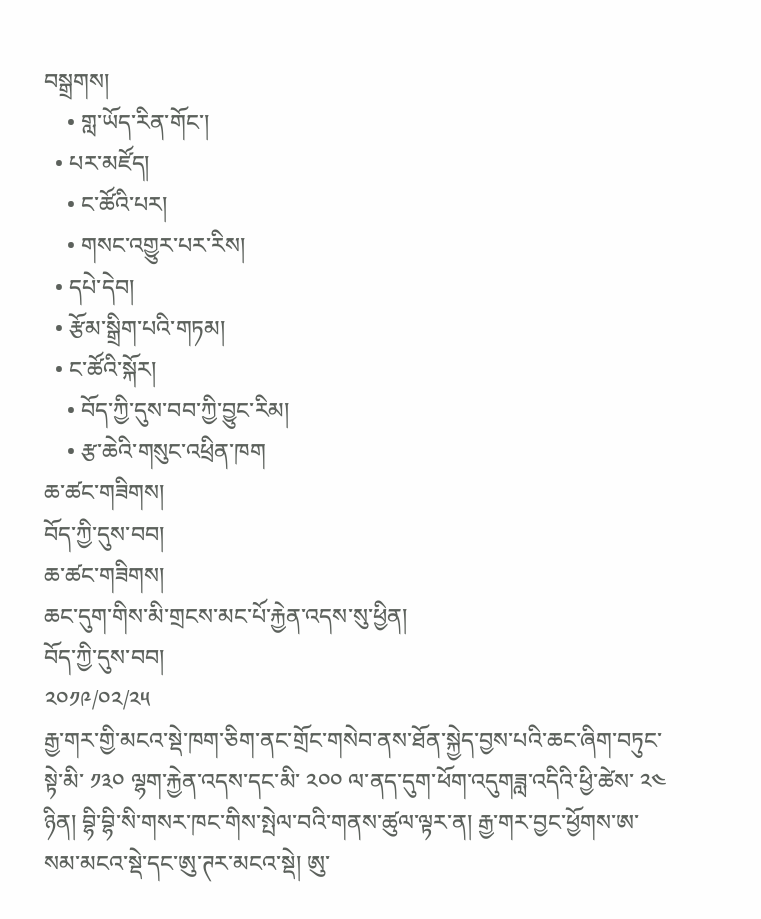བསྒྲགས།
    • གླ་ཡོད་རིན་གོང་།
  • པར་མཛོད།
    • ང་ཚོའི་པར།
    • གསང་འགྱུར་པར་རིས།
  • དཔེ་དེབ།
  • རྩོམ་སྒྲིག་པའི་གཏམ།
  • ང་ཚོའི་སྐོར།
    • བོད་ཀྱི་དུས་བབ་ཀྱི་བྱུང་རིམ།
    • རྩ་ཆེའི་གསུང་འཕྲིན་ཁག
ཆ་ཚང་གཟིགས།
བོད་ཀྱི་དུས་བབ།
ཆ་ཚང་གཟིགས།
ཆང་དུག་གིས་མི་གྲངས་མང་པོ་རྐྱེན་འདས་སུ་ཕྱིན།
བོད་ཀྱི་དུས་བབ།
༢༠༡༩/༠༢/༢༥
རྒྱ་གར་གྱི་མངའ་སྡེ་ཁག་ཅིག་ནང་གྲོང་གསེབ་ནས་ཐོན་སྐྱེད་བྱས་པའི་ཆང་ཞིག་བཏུང་སྟེ་མི་ ༡༣༠ ལྷག་རྐྱེན་འདས་དང་མི་ ༢༠༠ ལ་ནད་དུག་ཕོག་འདུགཟླ་འདིའི་ཕྱི་ཚེས་ ༢༤ ཉིན། བྷི་བྷི་སི་གསར་ཁང་གིས་སྤེལ་བའི་གནས་ཚུལ་ལྟར་ན། རྒྱ་གར་བྱང་ཕྱོགས་ཨ་སམ་མངའ་སྡེ་དང་ཨུ་ཊར་མངའ་སྡེ། ཨུ་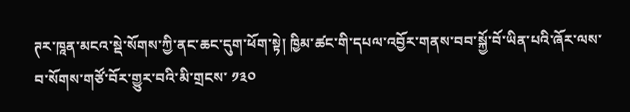ཊར་ཁཱན་མངའ་སྡེ་སོགས་ཀྱི་ནང་ཆང་དུག་ཕོག་སྟེ། ཁྱིམ་ཚང་གི་དཔལ་འབྱོར་གནས་བབ་སྐྱོ་བོ་ཡིན་པའི་ཞོར་ལས་བ་སོགས་གཙོ་བོར་གྱུར་བའི་མི་གྲངས་ ༡༣༠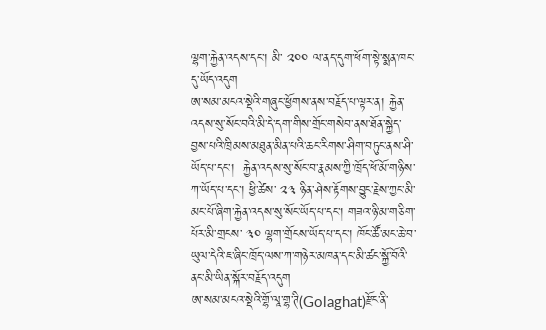ལྷག་རྐྱེན་འདས་དང་། མི་ ༢༠༠ ལ་ནད་དུག་ཕོག་སྟེ་སྨན་ཁང་དུ་ཡོད་འདུག
ཨ་སམ་མངའ་སྡེའི་གཞུང་ཕྱོགས་ནས་བརྗོད་པ་ལྟར་ན། རྐྱེན་འདས་སུ་སོང་བའི་མི་དེ་དག་གིས་གྲོང་གསེབ་ནས་ཐོན་སྐྱེད་བྱས་པའི་ཁྲིམས་མཐུན་མིན་པའི་ཆང་རིགས་ཤིག་བཏུང་ནས་ཤི་ཡོད་པ་དང་།  རྐྱེན་འདས་སུ་སོང་བ་རྣམས་ཀྱི་ཁྲོད་ཕོ་མོ་གཉིས་ཀ་ཡོད་པ་དང་། ཕྱི་ཚེས་ ༢༣ ཉིན་ཤེས་རྟོགས་བྱུང་རྗེས་ཀྱང་མི་མང་པོ་ཞིག་རྐྱེན་འདས་སུ་སོང་ཡོད་པ་དང་། གཟའ་ཉི་མ་གཅིག་པོར་མི་གྲངས་ ༣༠ ལྷག་གྲོངས་ཡོད་པ་དང་། ཁོང་ཚོ་མང་ཆེ་བ་ཡུལ་དེའི་ཇ་ཞིང་ཁྲོད་ལས་ཀ་གཉེར་མཁན་དང་མི་ཚང་སྐྱོ་བོའི་ནང་མི་ཡིན་སྐོར་བརྗོད་འདུག
ཨ་སམ་མངའ་སྡེའི་གྷོ་ལཱ་གྷ་ཊི(Golaghat)རྫོང་ནི་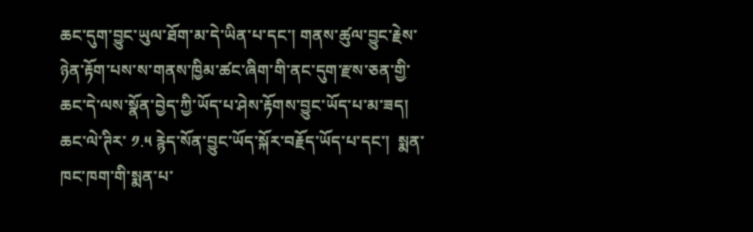ཆང་དུག་བྱུང་ཡུལ་ཐོག་མ་དེ་ཡིན་པ་དང་། གནས་ཚུལ་བྱུང་རྗེས་ཉེན་རྟོག་པས་ས་གནས་ཁྱིམ་ཚང་ཞིག་གི་ནང་དུག་རྫས་ཅན་གྱི་ཆང་དེ་ལས་སྣོན་བྱེད་ཀྱི་ཡོད་པ་ཤེས་རྟོགས་བྱུང་ཡོད་པ་མ་ཟད། ཆང་ལེ་ཊིར་ ༡.༥ རྙེད་སོན་བྱུང་ཡོད་སྐོར་བརྗོད་ཡོད་པ་དང་།  སྨན་ཁང་ཁག་གི་སྨན་པ་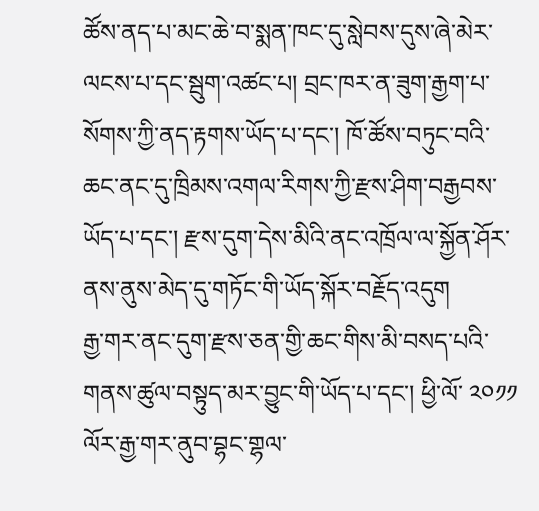ཚོས་ནད་པ་མང་ཆེ་བ་སྨན་ཁང་དུ་སླེབས་དུས་ཞེ་མེར་ལངས་པ་དང་སྦུག་འཚང་པ། བྲང་ཁར་ན་ཟུག་རྒྱག་པ་སོགས་ཀྱི་ནད་རྟགས་ཡོད་པ་དང་། ཁོ་ཚོས་བཏུང་བའི་ཆང་ནང་དུ་ཁྲིམས་འགལ་རིགས་ཀྱི་རྫས་ཤིག་བརྒྱབས་ཡོད་པ་དང་། རྫས་དུག་དེས་མིའི་ནང་འཁྲོལ་ལ་སྐྱོན་ཤོར་ནས་ནུས་མེད་དུ་གཏོང་གི་ཡོད་སྐོར་བརྗོད་འདུག
རྒྱ་གར་ནང་དུག་རྫས་ཅན་གྱི་ཆང་གིས་མི་བསད་པའི་གནས་ཚུལ་བསྟུད་མར་བྱུང་གི་ཡོད་པ་དང་། ཕྱི་ལོ་ ༢༠༡༡ ལོར་རྒྱ་གར་ནུབ་བྷང་གྷལ་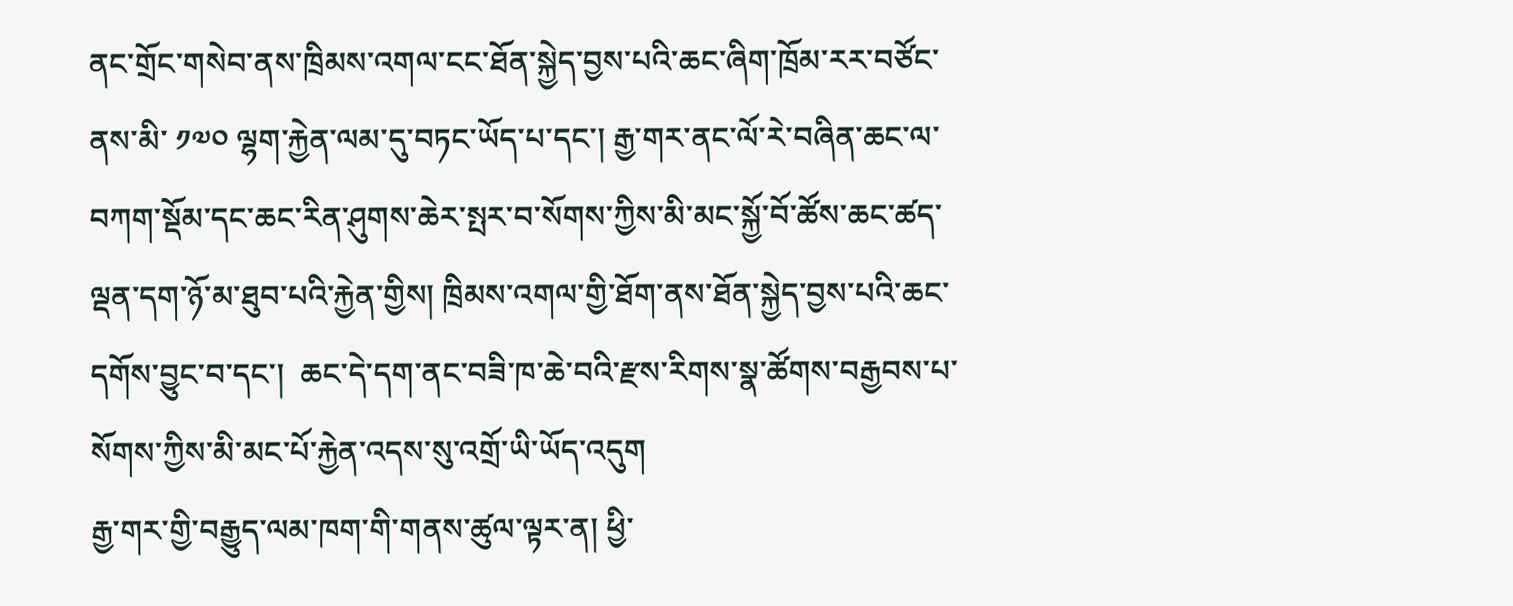ནང་གྲོང་གསེབ་ནས་ཁྲིམས་འགལ་ངང་ཐོན་སྐྱེད་བྱས་པའི་ཆང་ཞིག་ཁྲོམ་རར་བཙོང་ནས་མི་ ༡༧༠ ལྷག་རྐྱེན་ལམ་དུ་བཏང་ཡོད་པ་དང་། རྒྱ་གར་ནང་ལོ་རེ་བཞིན་ཆང་ལ་བཀག་སྡོམ་དང་ཆང་རིན་ཤུགས་ཆེར་སྤར་བ་སོགས་ཀྱིས་མི་མང་སྐྱོ་བོ་ཚོས་ཆང་ཚད་ལྡན་དག་ཉོ་མ་ཐུབ་པའི་རྐྱེན་གྱིས། ཁྲིམས་འགལ་གྱི་ཐོག་ནས་ཐོན་སྐྱེད་བྱས་པའི་ཆང་དགོས་བྱུང་བ་དང་།  ཆང་དེ་དག་ནང་བཟི་ཁ་ཆེ་བའི་རྫས་རིགས་སྣ་ཚོགས་བརྒྱབས་པ་སོགས་ཀྱིས་མི་མང་པོ་རྐྱེན་འདས་སུ་འགྲོ་ཡི་ཡོད་འདུག
རྒྱ་གར་གྱི་བརྒྱུད་ལམ་ཁག་གི་གནས་ཚུལ་ལྟར་ན། ཕྱི་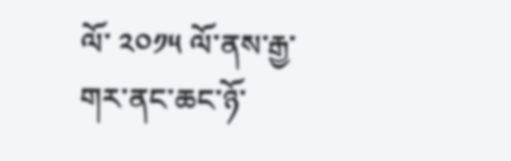ལོ་ ༢༠༡༥ ལོ་ནས་རྒྱ་གར་ནང་ཆང་ཉོ་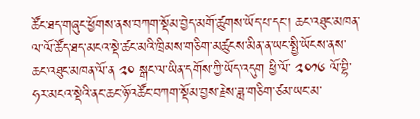ཚོང་ཐད་གཞུང་ཕྱོགས་ནས་བཀག་སྡོམ་བྱེད་མགོ་ཚུགས་ཡོད་པ་དང་། ཆང་འཐུང་མཁན་ལ་ལོ་ཚོད་ཐད་མངའ་སྡེ་ཚང་མའི་ཁྲིམས་གཅིག་མཚུངས་མིན་ན་ཡང་སྤྱི་ཡོངས་ནས་ཆང་འཐུང་མཁན་ལོ་ན ༢༠ སྒང་ལ་ཡིན་དགོས་ཀྱི་ཡོད་འདུག ཕྱི་ལོ་ ༢༠༡༦ ལོ་བྷི་ཧར་མངའ་སྡེའི་ནང་ཆང་ཉོ་འཚོང་བཀག་སྡོམ་བྱས་རྗེས་ཟླ་གཅིག་ཙམ་ཡང་མ་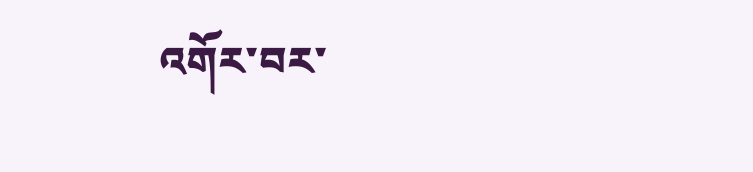འགོར་བར་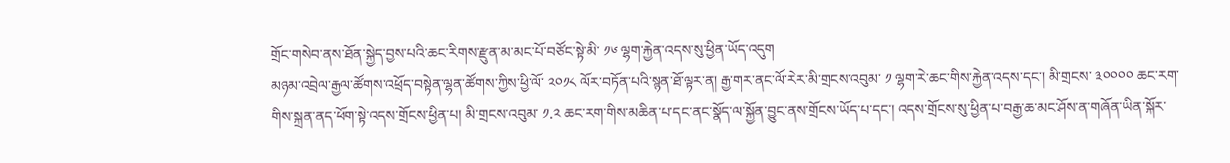གྲོང་གསེབ་ནས་ཐོན་སྐྱེད་བྱས་པའི་ཆང་རིགས་རྫུན་མ་མང་པོ་བཙོང་སྟེ་མི་ ༡༦ ལྷག་རྐྱེན་འདས་སུ་ཕྱིན་ཡོད་འདུག
མཉམ་འབྲེལ་རྒྱལ་ཚོགས་འཕྲོད་བསྟེན་ལྷན་ཚོགས་ཀྱིས་ཕྱི་ལོ་ ༢༠༡༨ ལོར་བཏོན་པའི་སྙན་ཐོ་ལྟར་ན། རྒྱ་གར་ནང་ལོ་རེར་མི་གྲངས་འབུམ་ ༡ ལྷག་རེ་ཆང་གིས་རྐྱེན་འདས་དང་། མི་གྲངས་ ༣༠༠༠༠ ཆང་རག་གིས་སྐྲན་ནད་ཕོག་སྟེ་འདས་གྲོངས་ཕྱིན་པ། མི་གྲངས་འབུམ་ ༡.༢ ཆང་རག་གིས་མཆིན་པ་དང་ནང་སྣོད་ལ་སྐྱོན་བྱུང་ནས་གྲོངས་ཡོད་པ་དང་། འདས་གྲོངས་སུ་ཕྱིན་པ་བརྒྱ་ཆ་མང་ཤོས་ན་གཞོན་ཡིན་སྐོར་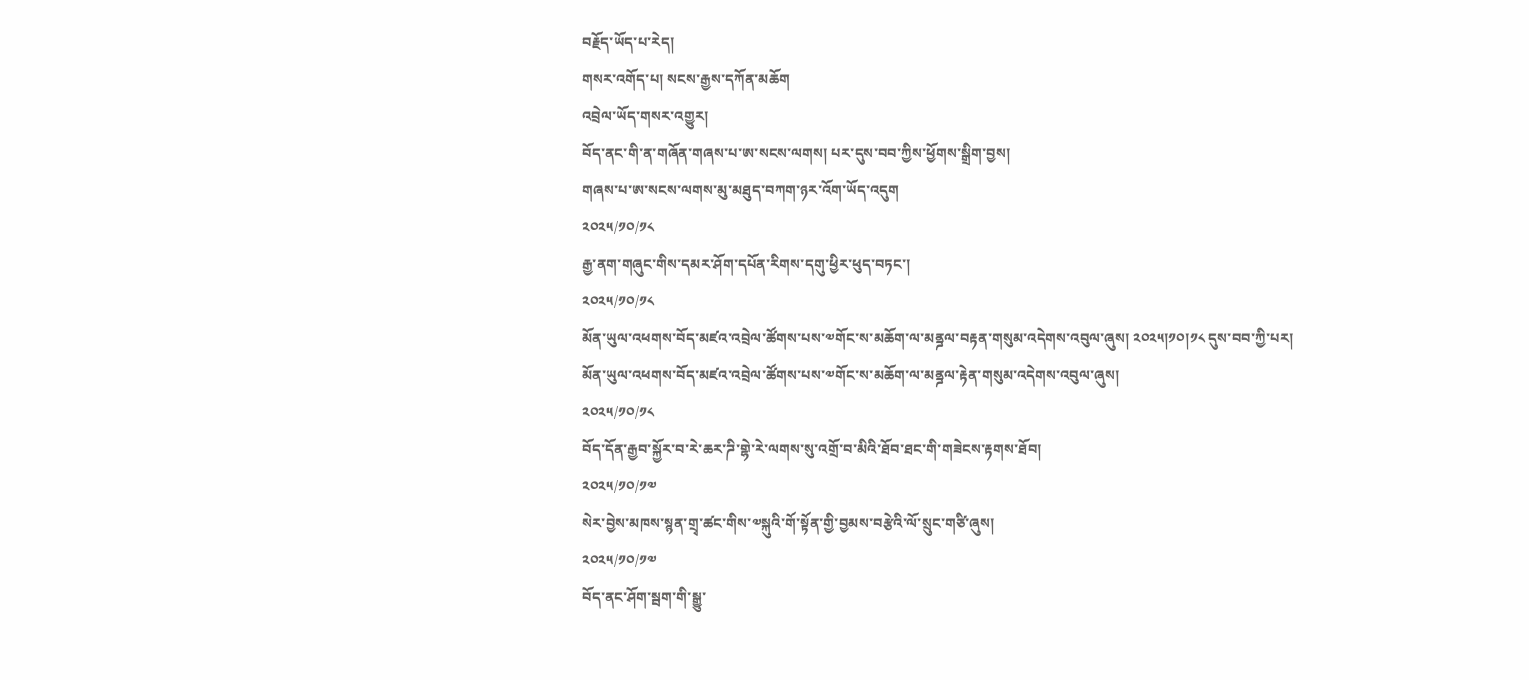བརྗོད་ཡོད་པ་རེད།
གསར་འགོད་པ། སངས་རྒྱས་དཀོན་མཆོག
འབྲེལ་ཡོད་གསར་འགྱུར།
བོད་ནང་གི་ན་གཞོན་གཞས་པ་ཨ་སངས་ལགས། པར་དུས་བབ་ཀྱིས་ཕྱོགས་སྒྲིག་བྱས།
གཞས་པ་ཨ་སངས་ལགས་མུ་མཐུད་བཀག་ཉར་འོག་ཡོད་འདུག
༢༠༢༥/༡༠/༡༨
རྒྱ་ནག་གཞུང་གིས་དམར་ཤོག་དཔོན་རིགས་དགུ་ཕྱིར་ཕུད་བཏང་།
༢༠༢༥/༡༠/༡༨
མོན་ཡུལ་འཕགས་བོད་མཛའ་འབྲེལ་ཚོགས་པས་༧གོང་ས་མཆོག་ལ་མནྜལ་བརྟན་གསུམ་འདེགས་འབུལ་ཞུས། ༢༠༢༥།༡༠།༡༨ དུས་བབ་ཀྱི་པར།
མོན་ཡུལ་འཕགས་བོད་མཛའ་འབྲེལ་ཚོགས་པས་༧གོང་ས་མཆོག་ལ་མནྜལ་རྟེན་གསུམ་འདེགས་འབུལ་ཞུས།
༢༠༢༥/༡༠/༡༨
བོད་དོན་རྒྱབ་སྐྱོར་བ་རེ་ཆར་ཌི་གྷེ་རེ་ལགས་སུ་འགྲོ་བ་མིའི་ཐོབ་ཐང་གི་གཟེངས་རྟགས་ཐོབ།
༢༠༢༥/༡༠/༡༧
སེར་བྱེས་མཁས་སྙན་གྲྭ་ཚང་གིས་༧སྐུའི་གོ་སྟོན་གྱི་བྱམས་བརྩེའི་ལོ་སྲུང་གཙི་ཞུས།
༢༠༢༥/༡༠/༡༧
བོད་ནང་ཤོག་སྦག་གི་སྒྱུ་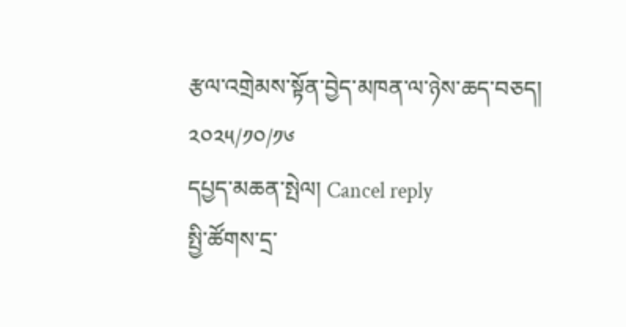རྩལ་འགྲེམས་སྟོན་བྱེད་མཁན་ལ་ཉེས་ཆད་བཅད།
༢༠༢༥/༡༠/༡༦
དཔྱད་མཆན་སྤེལ། Cancel reply
སྤྱི་ཚོགས་དྲ་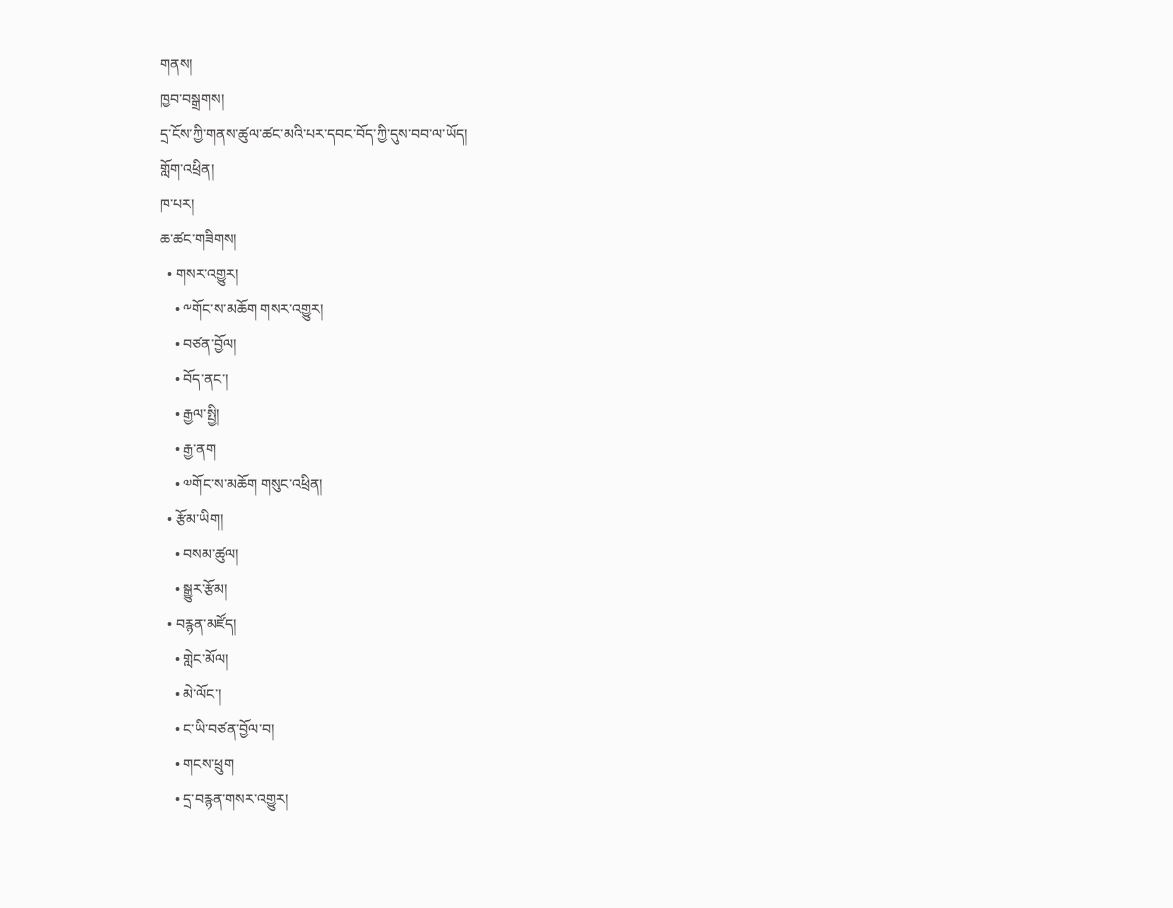གནས།
ཁྱབ་བསྒྲགས།
དྲ་ངོས་ཀྱི་གནས་ཚུལ་ཚང་མའི་པར་དབང་བོད་ཀྱི་དུས་བབ་ལ་ཡོད།
གློག་འཕྲིན།
ཁ་པར།
ཆ་ཚང་གཟིགས།
  • གསར་འགྱུར།
    • ༸གོང་ས་མཆོག གསར་འགྱུར།
    • བཙན་བྱོལ།
    • བོད་ནང་།
    • རྒྱལ་སྤྱི།
    • རྒྱ་ནག
    • ༧གོང་ས་མཆོག གསུང་འཕྲིན།
  • རྩོམ་ཡིག།
    • བསམ་ཚུལ།
    • སྒྱུར་རྩོམ།
  • བརྙན་མཛོད།
    • གླེང་མོལ།
    • མེ་ལོང་།
    • ང་ཡི་བཙན་བྱོལ་བ།
    • གངས་ཕྲུག
    • དྲ་བརྙན་གསར་འགྱུར།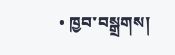• ཁྱབ་བསྒྲགས།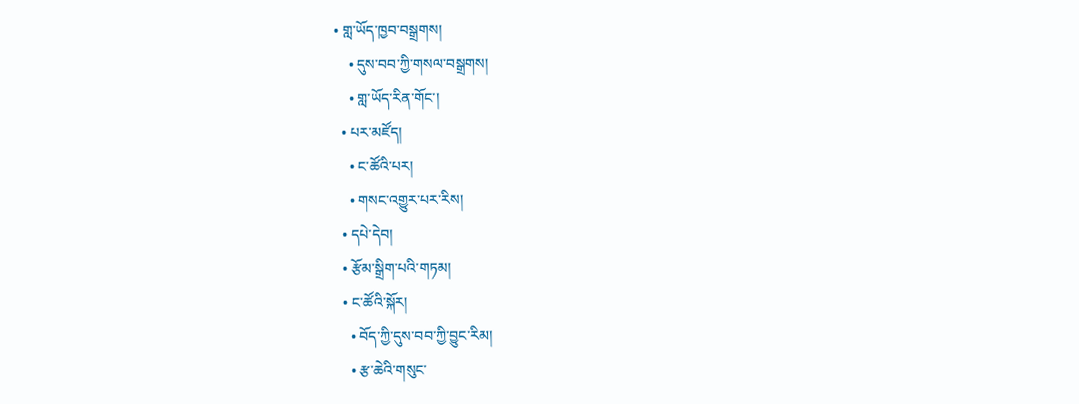• གླ་ཡོད་ཁྱབ་བསྒྲགས།
    • དུས་བབ་ཀྱི་གསལ་བསྒྲགས།
    • གླ་ཡོད་རིན་གོང་།
  • པར་མཛོད།
    • ང་ཚོའི་པར།
    • གསང་འགྱུར་པར་རིས།
  • དཔེ་དེབ།
  • རྩོམ་སྒྲིག་པའི་གཏམ།
  • ང་ཚོའི་སྐོར།
    • བོད་ཀྱི་དུས་བབ་ཀྱི་བྱུང་རིམ།
    • རྩ་ཆེའི་གསུང་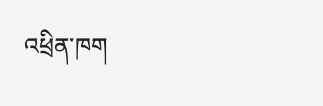འཕྲིན་ཁག